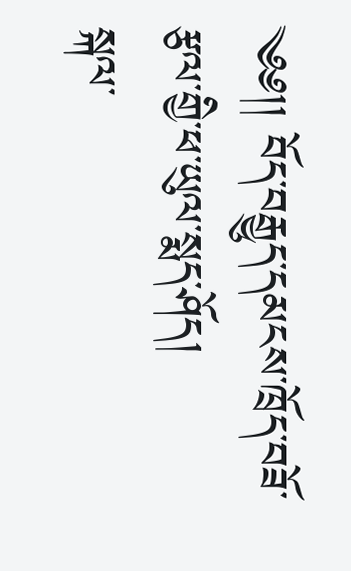༄༅།། བོད་བརྒྱུད་དམངས་ཁྲོད་བཟོ་རྩལ་གྱི་ཕ་ཡུལ་སྨད་ཤོད།
སྐལ་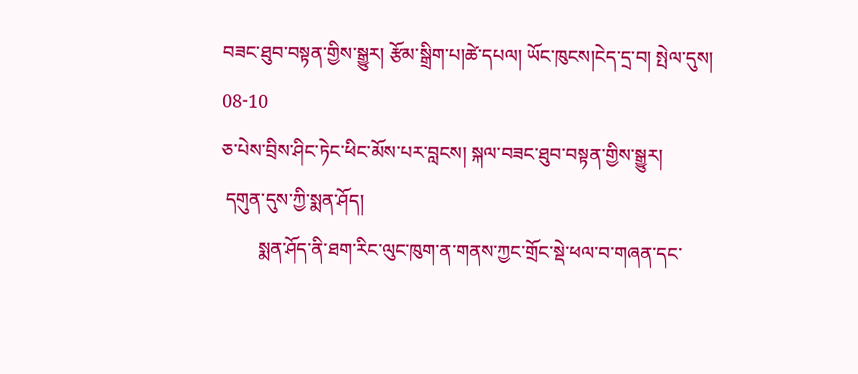བཟང་ཐུབ་བསྟན་གྱིས་སྒྱུར། རྩོམ་སྒྲིག་པ།ཚེ་དཔལ། ཡོང་ཁུངས།ངེད་དྲ་བ། སྤེལ་དུས། 08-10
ཅ་པེས་བྲིས་ཤིང་ཏེང་ཕིང་མོས་པར་བླངས། སྐལ་བཟང་ཐུབ་བསྟན་གྱིས་སྒྱུར།
 དགུན་དུས་ཀྱི་སྨན་ཤོད།
        སྨན་ཤོད་ནི་ཐག་རིང་ལུང་ཁུག་ན་གནས་ཀྱང་གྲོང་སྡེ་ཕལ་བ་གཞན་དང་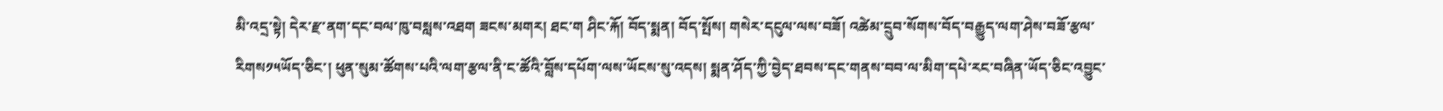མི་འདྲ་སྟེ། དེར་རྫ་ནག་དང་བལ་ཁུ་བསླས་འཐག ཟངས་མགར། ཐང་ག ཤིང་རྐོ། བོད་སྨན། བོད་སྤོས། གསེར་དངུལ་ལས་བཟོ། འཚེམ་དྲུབ་སོགས་བོད་བརྒྱུད་ལག་ཤེས་བཟོ་རྩལ་རིགས༡༥ཡོད་ཅིང་། ཕུན་སུམ་ཚོགས་པའི་ལག་རྩལ་ནི་ང་ཚོའི་བློས་དཔོག་ལས་ཡོངས་སུ་འདས། སྨན་ཤོད་ཀྱི་བྱེད་ཐབས་དང་གནས་བབ་ལ་མིག་དཔེ་རང་བཞིན་ཡོད་ཅིང་འབྱུང་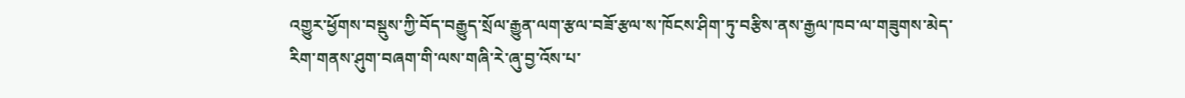འགྱུར་ཕྱོགས་བསྡུས་ཀྱི་བོད་བརྒྱུད་སྲོལ་རྒྱུན་ལག་རྩལ་བཟོ་རྩལ་ས་ཁོངས་ཤིག་ཏུ་བརྩིས་ནས་རྒྱལ་ཁབ་ལ་གཟུགས་མེད་རིག་གནས་ཤུག་བཞག་གི་ལས་གཞི་རེ་ཞུ་བྱ་འོས་པ་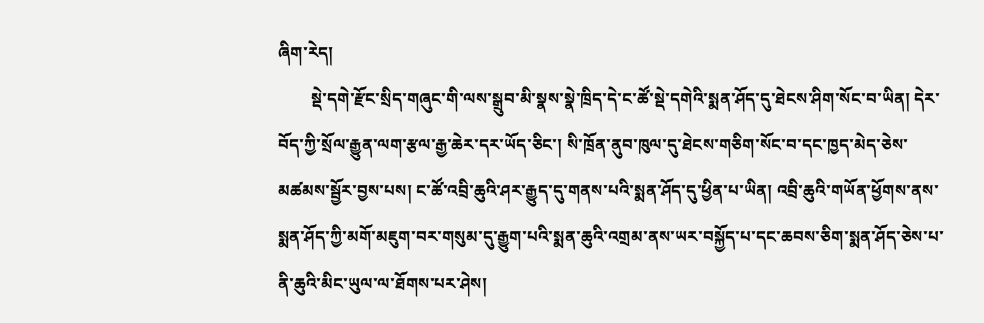ཞིག་རེད།
        སྡེ་དགེ་རྫོང་སྲིད་གཞུང་གི་ལས་སྒྲུབ་མི་སྣས་སྣེ་ཁྲིད་དེ་ང་ཚོ་སྡེ་དགེའི་སྨན་ཤོད་དུ་ཐེངས་ཤིག་སོང་བ་ཡིན། དེར་བོད་ཀྱི་སྲོལ་རྒྱུན་ལག་རྩལ་རྒྱ་ཆེར་དར་ཡོད་ཅིང་། སི་ཁྲོན་ནུབ་ཁུལ་དུ་ཐེངས་གཅིག་སོང་བ་དང་ཁྱད་མེད་ཅེས་མཚམས་སྦྱོར་བྱས་པས། ང་ཚོ་འབྲི་ཆུའི་ཤར་རྒྱུད་དུ་གནས་པའི་སྨན་ཤོད་དུ་ཕྱིན་པ་ཡིན། འབྲི་ཆུའི་གཡོན་ཕྱོགས་ནས་སྨན་ཤོད་ཀྱི་མགོ་མཇུག་བར་གསུམ་དུ་རྒྱུག་པའི་སྨན་ཆུའི་འགྲམ་ནས་ཡར་བསྐྱོད་པ་དང་ཆབས་ཅིག་སྨན་ཤོད་ཅེས་པ་ནི་ཆུའི་མིང་ཡུལ་ལ་ཐོགས་པར་ཤེས།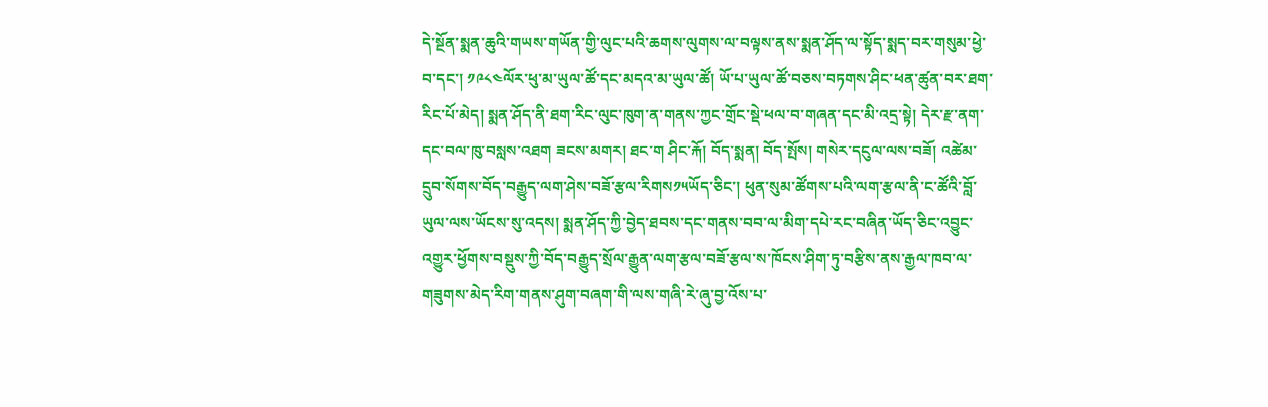དེ་སྔོན་སྨན་ཆུའི་གཡས་གཡོན་གྱི་ལུང་པའི་ཆགས་ལུགས་ལ་བལྟས་ནས་སྨན་ཤོད་ལ་སྟོད་སྨད་བར་གསུམ་ཕྱེ་བ་དང་། ༡༩༨༤ལོར་ཕུ་མ་ཡུལ་ཚོ་དང་མདའ་མ་ཡུལ་ཚོ། ཡོ་པ་ཡུལ་ཚོ་བཅས་བཏགས་ཤིང་ཕན་ཚུན་བར་ཐག་རིང་པོ་མེད། སྨན་ཤོད་ནི་ཐག་རིང་ལུང་ཁུག་ན་གནས་ཀྱང་གྲོང་སྡེ་ཕལ་བ་གཞན་དང་མི་འདྲ་སྟེ། དེར་རྫ་ནག་དང་བལ་ཁུ་བསླས་འཐག ཟངས་མགར། ཐང་ག ཤིང་རྐོ། བོད་སྨན། བོད་སྤོས། གསེར་དངུལ་ལས་བཟོ། འཚེམ་དྲུབ་སོགས་བོད་བརྒྱུད་ལག་ཤེས་བཟོ་རྩལ་རིགས༡༥ཡོད་ཅིང་། ཕུན་སུམ་ཚོགས་པའི་ལག་རྩལ་ནི་ང་ཚོའི་བློ་ཡུལ་ལས་ཡོངས་སུ་འདས། སྨན་ཤོད་ཀྱི་བྱེད་ཐབས་དང་གནས་བབ་ལ་མིག་དཔེ་རང་བཞིན་ཡོད་ཅིང་འབྱུང་འགྱུར་ཕྱོགས་བསྡུས་ཀྱི་བོད་བརྒྱུད་སྲོལ་རྒྱུན་ལག་རྩལ་བཟོ་རྩལ་ས་ཁོངས་ཤིག་ཏུ་བརྩིས་ནས་རྒྱལ་ཁབ་ལ་གཟུགས་མེད་རིག་གནས་ཤུག་བཞག་གི་ལས་གཞི་རེ་ཞུ་བྱ་འོས་པ་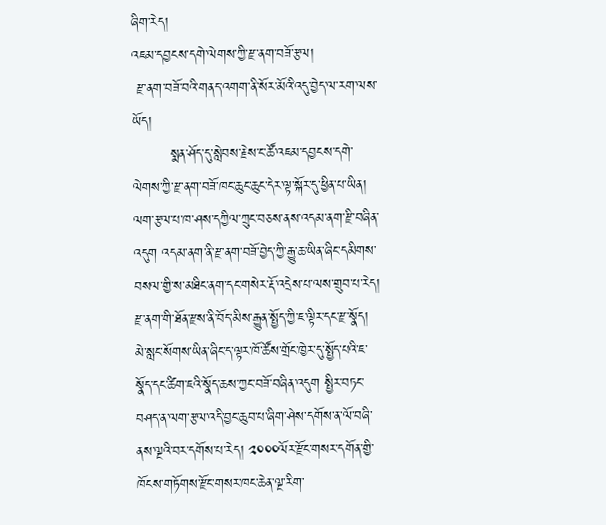ཞིག་རེད།
འཇམ་དབྱངས་དགེ་ལེགས་ཀྱི་རྫ་ནག་བཟོ་རྩལ།
 རྫ་ནག་བཟོ་བའི་གནད་འགག་ནི་སོར་མོའི་འདུ་བྱེད་ལ་རག་ལས་ཡོད།
        སྨན་ཤོད་དུ་སླེབས་རྗེས་ང་ཚོ་འཇམ་དབྱངས་དགེ་ལེགས་ཀྱི་རྫ་ནག་བཟོ་ཁང་ཆུང་ཆུང་དེར་ལྟ་སྐོར་དུ་ཕྱིན་པ་ཡིན། ལག་རྩལ་པ་ཁ་ཤས་དཀྱིལ་ཀྲུང་བཅས་ནས་འདམ་ནག་རྫི་བཞིན་འདུག འདམ་ནག་ནི་རྫ་ནག་བཟོ་བྱེད་ཀྱི་རྒྱུ་ཆ་ཡིན་ཞིང་དམིགས་བསལ་གྱི་ས་མཐིང་ནག་དང་གསེར་རྡོ་འདྲེས་པ་ལས་གྲུབ་པ་རེད། རྫ་ནག་གི་ཐོན་རྫས་ནི་བོད་མིས་རྒྱུན་སྤྱོད་ཀྱི་ཇ་ལྟིར་དང་རྫ་སྣོད། མེ་སླང་སོགས་ཡིན་ཞིང་ད་ལྟར་ཁོ་ཚོས་གྲོང་ཁྱེར་དུ་སྤྱོད་པའི་ཇ་སྣོད་དང་ཚིག་ཇའི་སྣོད་ཆས་ཀྱང་བཟོ་བཞིན་འདུག སྤྱིར་བཏང་བཤད་ན་ལག་རྩལ་འདི་བྱང་ཆུབ་པ་ཞིག་ཤེས་དགོས་ན་ལོ་བཞི་ནས་ལྔའི་བར་དགོས་པ་རེད། ༢༠༠༠ལོར་རྫོང་གསར་དགོན་གྱི་ཁོངས་གཏོགས་རྫོང་གསར་ཁང་ཆེན་ལྔ་རིག་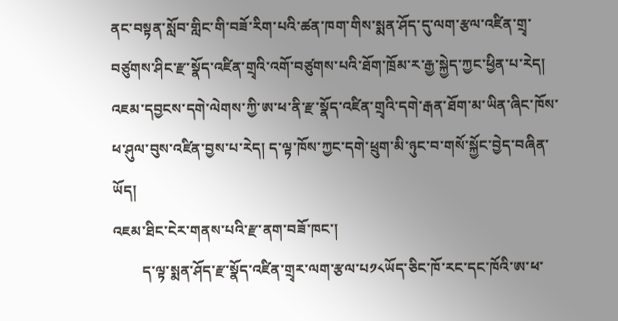ནང་བསྟན་སློབ་གླིང་གི་བཟོ་རིག་པའི་ཚན་ཁག་གིས་སྨན་ཤོད་དུ་ལག་རྩལ་འཛིན་གྲྭ་བཙུགས་ཤིང་རྫ་སྣོད་འཛིན་གྲྭའི་འགོ་བཙུགས་པའི་ཐོག་ཁྲོམ་ར་རྒྱ་སྐྱེད་ཀྱང་ཕྱིན་པ་རེད། འཇམ་དབྱངས་དགེ་ལེགས་ཀྱི་ཨ་ཕ་ནི་རྫ་སྣོད་འཛིན་གྲྭའི་དགེ་རྒན་ཐོག་མ་ཡིན་ཞིང་ཁོས་ཕ་ཤུལ་བུས་འཛིན་བྱས་པ་རེད། ད་ལྟ་ཁོས་ཀྱང་དགེ་ཕྲུག་མི་ཉུང་བ་གསོ་སྐྱོང་བྱེད་བཞིན་ཡོད།
འཇམ་ཐིང་ངེར་གནས་པའི་རྫ་ནག་བཟོ་ཁང་།
        ད་ལྟ་སྨན་ཤོད་རྫ་སྣོད་འཛིན་གྲྭར་ལག་རྩལ་པ༡༨ཡོད་ཅིང་ཁོ་རང་དང་ཁོའི་ཨ་ཕ་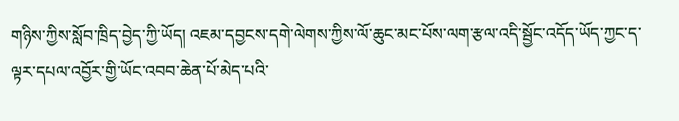གཉིས་ཀྱིས་སློབ་ཁྲིད་བྱེད་ཀྱི་ཡོད། འཇམ་དབྱངས་དགེ་ལེགས་ཀྱིས་ལོ་ཆུང་མང་པོས་ལག་རྩལ་འདི་སྦྱོང་འདོད་ཡོད་ཀྱང་ད་ལྟར་དཔལ་འབྱོར་གྱི་ཡོང་འབབ་ཆེན་པོ་མེད་པའི་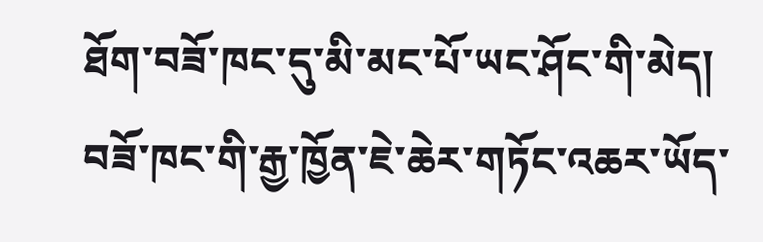ཐོག་བཟོ་ཁང་དུ་མི་མང་པོ་ཡང་ཤོང་གི་མེད། བཟོ་ཁང་གི་རྒྱ་ཁྱོན་ཇེ་ཆེར་གཏོང་འཆར་ཡོད་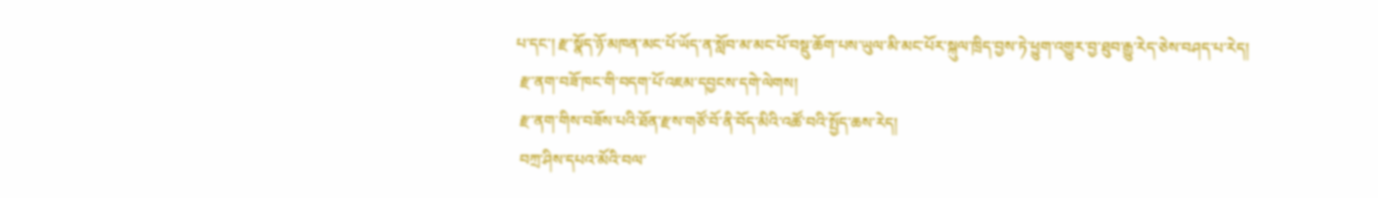པ་དང་། རྫ་སྣོད་ཉོ་མཁན་མང་པོ་ཡོད་ན་སློབ་མ་མང་པོ་བསྡུ་ཆོག་པས་ཡུལ་མི་མང་པོར་སྐུལ་ཁྲིད་བྱས་ཏེ་ཕྱུག་འགྱུར་བྱ་ཐུབ་རྒྱུ་རེད་ཅེས་བཤད་པ་རེད།
 རྫ་ནག་བཟོ་ཁང་གི་བདག་པོ་འཇམ་དབྱངས་དགེ་ལེགས།
 རྫ་ནག་གིས་བཟོས་པའི་ཐོན་རྫས་གཙོ་བོ་ནི་བོད་མིའི་འཚོ་བའི་སྤྱོད་ཆས་རེད།
 བཀྲ་ཤིས་དཔའ་མོའི་བལ་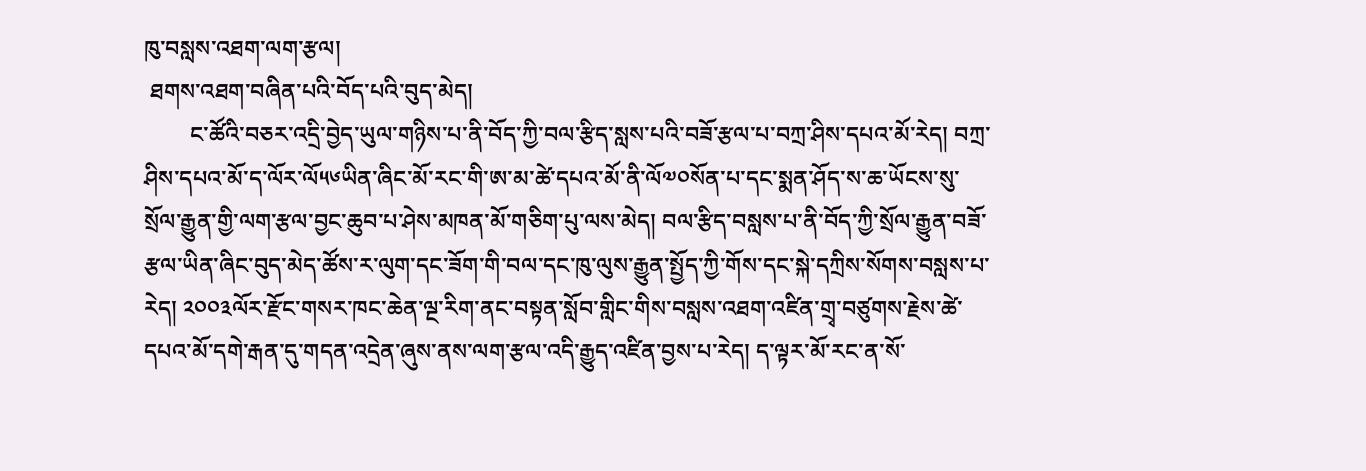ཁུ་བསླས་འཐག་ལག་རྩལ།
 ཐགས་འཐག་བཞིན་པའི་བོད་པའི་བུད་མེད།
        ང་ཚོའི་བཅར་འདྲི་བྱེད་ཡུལ་གཉིས་པ་ནི་བོད་ཀྱི་བལ་རྩིད་སླས་པའི་བཟོ་རྩལ་པ་བཀྲ་ཤིས་དཔའ་མོ་རེད། བཀྲ་ཤིས་དཔའ་མོ་ད་ལོར་ལོ༥༦ཡིན་ཞིང་མོ་རང་གི་ཨ་མ་ཚེ་དཔའ་མོ་ནི་ལོ༧༠སོན་པ་དང་སྨན་ཤོད་ས་ཆ་ཡོངས་སུ་སྲོལ་རྒྱུན་གྱི་ལག་རྩལ་བྱང་ཆུབ་པ་ཤེས་མཁན་མོ་གཅིག་པུ་ལས་མེད། བལ་རྩིད་བསླས་པ་ནི་བོད་ཀྱི་སྲོལ་རྒྱུན་བཟོ་རྩལ་ཡིན་ཞིང་བུད་མེད་ཚོས་ར་ལུག་དང་ཟོག་གི་བལ་དང་ཁུ་ལུས་རྒྱུན་སྤྱོད་ཀྱི་གོས་དང་སྐེ་དཀྲིས་སོགས་བསླས་པ་རེད། ༢༠༠༣ལོར་རྫོང་གསར་ཁང་ཆེན་ལྔ་རིག་ནང་བསྟན་སློབ་གླིང་གིས་བསླས་འཐག་འཛིན་གྲྭ་བཙུགས་རྗེས་ཚེ་དཔའ་མོ་དགེ་རྒན་དུ་གདན་འདྲེན་ཞུས་ནས་ལག་རྩལ་འདི་རྒྱུད་འཛིན་བྱས་པ་རེད། ད་ལྟར་མོ་རང་ན་སོ་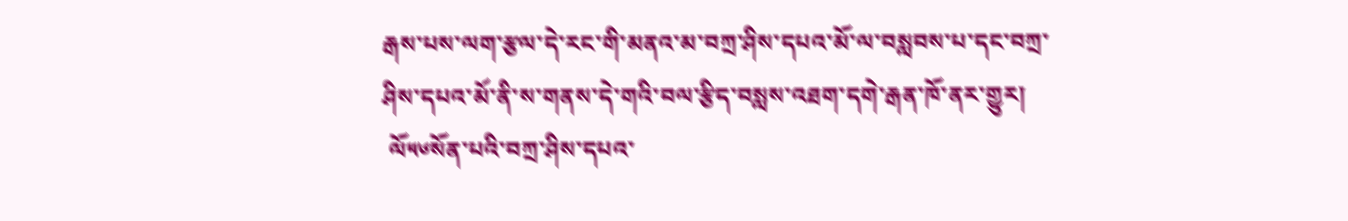རྒས་པས་ལག་རྩལ་དེ་རང་གི་མནའ་མ་བཀྲ་ཤིས་དཔའ་མོ་ལ་བསླབས་པ་དང་བཀྲ་ཤིས་དཔའ་མོ་ནི་ས་གནས་དེ་གའི་བལ་རྩིད་བསླས་འཐག་དགེ་རྒན་ཁོ་ནར་གྱུར།
 ལོ༥༦སོན་པའི་བཀྲ་ཤིས་དཔའ་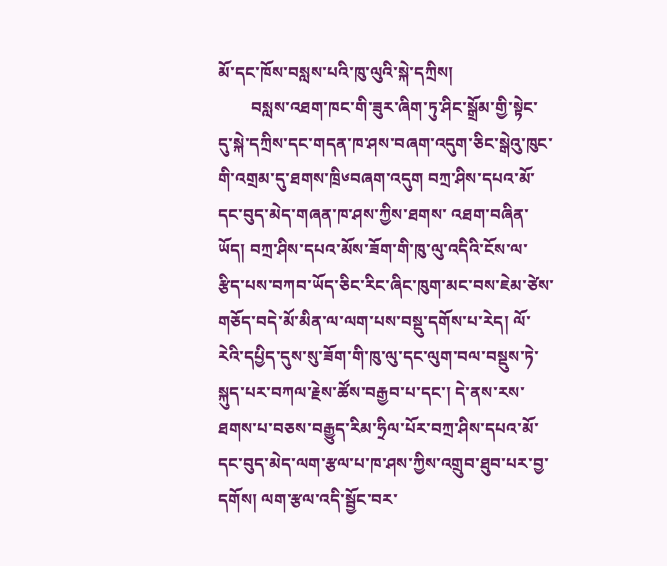མོ་དང་ཁོས་བསླས་པའི་ཁུ་ལུའི་སྐེ་དཀྲིས།
        བསླས་འཐག་ཁང་གི་ཟུར་ཞིག་ཏུ་ཤིང་སྒྲོམ་གྱི་སྟེང་དུ་སྐེ་དཀྲིས་དང་གདན་ཁ་ཤས་བཞག་འདུག་ཅིང་སྒེའུ་ཁུང་གི་འགྲམ་དུ་ཐགས་ཁྲི༦བཞག་འདུག བཀྲ་ཤིས་དཔའ་མོ་དང་བུད་མེད་གཞན་ཁ་ཤས་ཀྱིས་ཐགས་ འཐག་བཞིན་ཡོད། བཀྲ་ཤིས་དཔའ་མོས་ཟོག་གི་ཁུ་ལུ་འདིའི་ངོས་ལ་རྩིད་པས་བཀབ་ཡོད་ཅིང་རིང་ཞིང་ཁུག་མང་བས་ཇེམ་ཙེས་གཅོད་བདེ་མོ་མིན་ལ་ལག་པས་བསྡུ་དགོས་པ་རེད། ལོ་རེའི་དཔྱིད་དུས་སུ་ཟོག་གི་ཁུ་ལུ་དང་ལུག་བལ་བསྡུས་ཏེ་སྐུད་པར་བཀལ་རྗེས་ཚོས་བརྒྱབ་པ་དང་། དེ་ནས་རས་ཐགས་པ་བཅས་བརྒྱུད་རིམ་ཧྲིལ་པོར་བཀྲ་ཤིས་དཔའ་མོ་དང་བུད་མེད་ལག་རྩལ་པ་ཁ་ཤས་ཀྱིས་འགྲུབ་ཐུབ་པར་བྱ་དགོས། ལག་རྩལ་འདི་སྦྱོང་བར་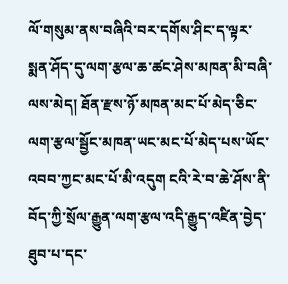ལོ་གསུམ་ནས་བཞིའི་བར་དགོས་ཤིང་ད་ལྟར་སྨན་ཤོད་དུ་ལག་རྩལ་ཆ་ཚང་ཤེས་མཁན་མི་བཞི་ལས་མེད། ཐོན་རྫས་ཉོ་མཁན་མང་པོ་མེད་ཅིང་ལག་རྩལ་སྦྱོང་མཁན་ཡང་མང་པོ་མེད་པས་ཡོང་འབབ་ཀྱང་མང་པོ་མི་འདུག ངའི་རེ་བ་ཆེ་ཤོས་ནི་བོད་ཀྱི་སྲོལ་རྒྱུན་ལག་རྩལ་འདི་རྒྱུད་འཛིན་བྱེད་ཐུབ་པ་དང་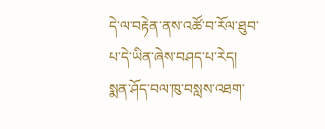དེ་ལ་བརྟེན་ནས་འཚོ་བ་རོལ་ཐུབ་པ་དེ་ཡིན་ཞེས་བཤད་པ་རེད།
སྨན་ཤོད་བལ་ཁུ་བསླས་འཐག་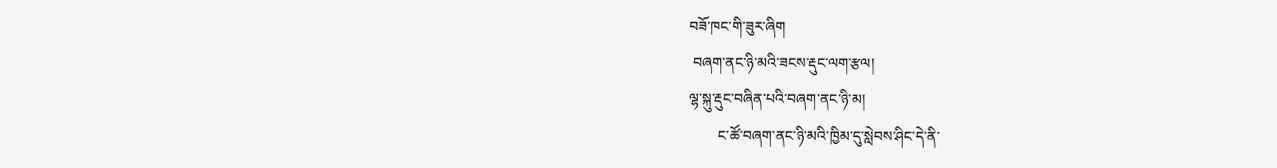བཟོ་ཁང་གི་ཟུར་ཞིག
 བཞག་ནང་ཉི་མའི་ཟངས་རྡུང་ལག་རྩལ།
ལྷ་སྐུ་རྡུང་བཞིན་པའི་བཞག་ནང་ཉི་མ།
        ང་ཚོ་བཞག་ནང་ཉི་མའི་ཁྱིམ་དུ་སླེབས་ཤིང་དེ་ནི་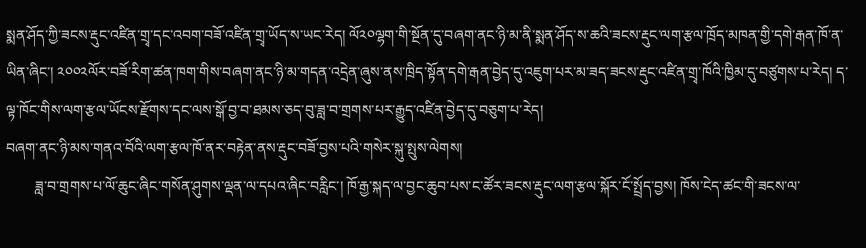སྨན་ཤོད་ཀྱི་ཟངས་རྡུང་འཛིན་གྲྭ་དང་འབག་བཟོ་འཛིན་གྲྭ་ཡོད་ས་ཡང་རེད། ལོ༢༠ལྷག་གི་སྔོན་དུ་བཞག་ནང་ཉི་མ་ནི་སྨན་ཤོད་ས་ཆའི་ཟངས་རྡུང་ལག་རྩལ་ཁྲོད་མཁན་གྱི་དགེ་རྒན་ཁོ་ན་ཡིན་ཞིང་། ༢༠༠༢ལོར་བཟོ་རིག་ཚན་ཁག་གིས་བཞག་ནང་ཉི་མ་གདན་འདྲེན་ཞུས་ནས་ཁྲིད་སྟོན་དགེ་རྒན་བྱེད་དུ་འཇུག་པར་མ་ཟད་ཟངས་རྡུང་འཛིན་གྲྭ་ཁོའི་ཁྱིམ་དུ་བཙུགས་པ་རེད། ད་ལྟ་ཁོང་གིས་ལག་རྩལ་ཡོངས་རྫོགས་དང་ལས་སྒོ་བྱ་བ་ཐམས་ཅད་བུ་ཟླ་བ་གྲགས་པར་རྒྱུད་འཛིན་བྱེད་དུ་བཅུག་པ་རེད།
བཞག་ནང་ཉི་མས་གནའ་བོའི་ལག་རྩལ་ཁོ་ནར་བརྟེན་ནས་རྡུང་བཟོ་བྱས་པའི་གསེར་སྐུ་སྤུས་ལེགས།
        ཟླ་བ་གྲགས་པ་ལོ་ཆུང་ཞིང་གསོན་ཤུགས་ལྡན་ལ་དཔའ་ཞིང་བརླིང་། ཁོ་རྒྱ་སྐད་ལ་བྱང་ཆུབ་པས་ང་ཚོར་ཟངས་རྡུང་ལག་རྩལ་སྐོར་ངོ་སྤྲོད་བྱས། ཁོས་ངེད་ཚང་གི་ཟངས་ལ་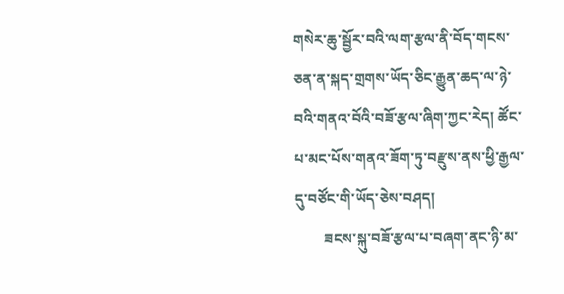གསེར་ཆུ་སྦྱོར་བའི་ལག་རྩལ་ནི་བོད་གངས་ཅན་ན་སྐད་གྲགས་ཡོད་ཅིང་རྒྱུན་ཆད་ལ་ཉེ་བའི་གནའ་བོའི་བཟོ་རྩལ་ཞིག་ཀྱང་རེད། ཚོང་པ་མང་པོས་གནའ་ཟོག་ཏུ་བརྫུས་ནས་ཕྱི་རྒྱལ་དུ་བཙོང་གི་ཡོད་ཅེས་བཤད།
        ཟངས་སྐུ་བཟོ་རྩལ་པ་བཞག་ནང་ཉི་མ་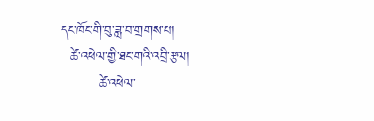དང་ཁོང་གི་བུ་ཟླ་བ་གྲགས་པ།
  ཚེ་འཕེལ་གྱི་ཐང་གའི་འབྲི་རྩལ།
        ཚེ་འཕེལ་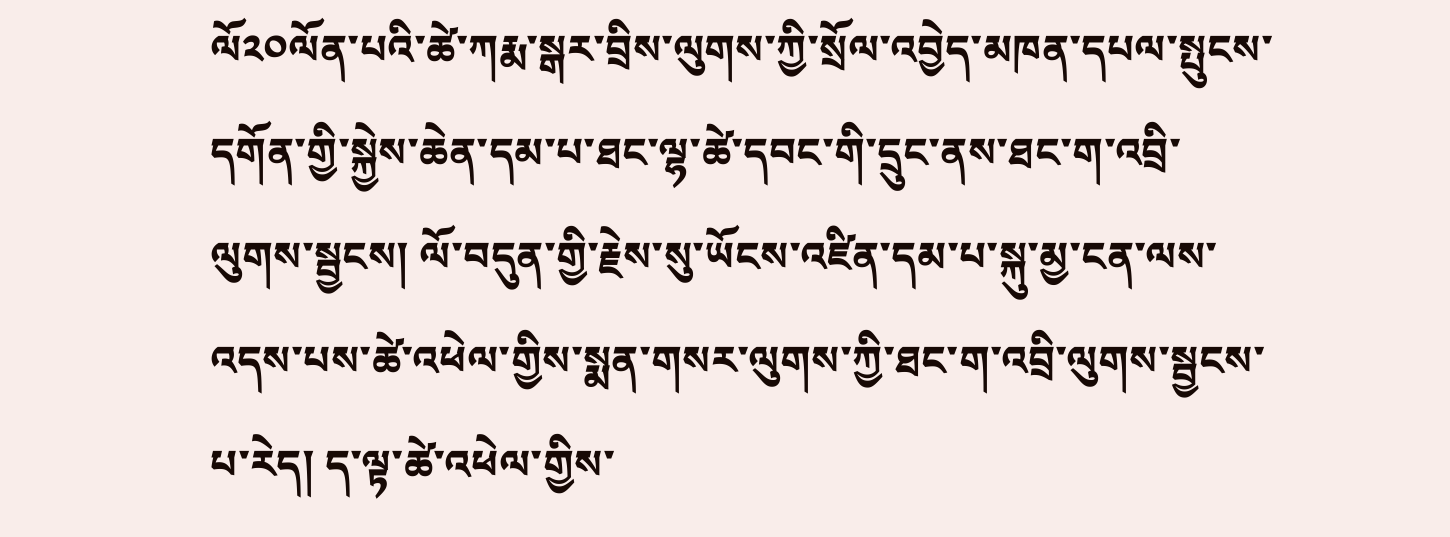ལོ༢༠ལོན་པའི་ཚེ་ཀརྨ་སྒར་བྲིས་ལུགས་ཀྱི་སྲོལ་འབྱེད་མཁན་དཔལ་སྤུངས་དགོན་གྱི་སྐྱེས་ཆེན་དམ་པ་ཐང་ལྷ་ཚེ་དབང་གི་དྲུང་ནས་ཐང་ག་འབྲི་ལུགས་སྦྱངས། ལོ་བདུན་གྱི་རྗེས་སུ་ཡོངས་འཛིན་དམ་པ་སྐུ་མྱ་ངན་ལས་འདས་པས་ཚེ་འཕེལ་གྱིས་སྨན་གསར་ལུགས་ཀྱི་ཐང་ག་འབྲི་ལུགས་སྦྱངས་པ་རེད། ད་ལྟ་ཚེ་འཕེལ་གྱིས་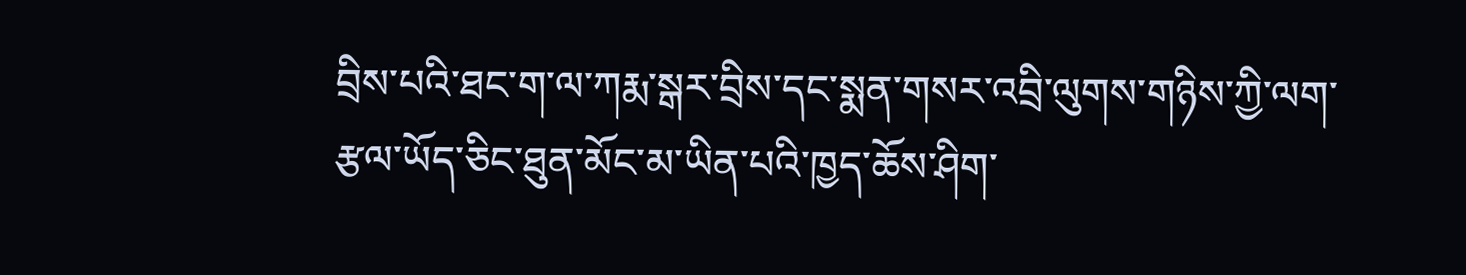བྲིས་པའི་ཐང་ག་ལ་ཀརྨ་སྒར་བྲིས་དང་སྨན་གསར་འབྲི་ལུགས་གཉིས་ཀྱི་ལག་རྩལ་ཡོད་ཅིང་ཐུན་མོང་མ་ཡིན་པའི་ཁྱད་ཆོས་ཤིག་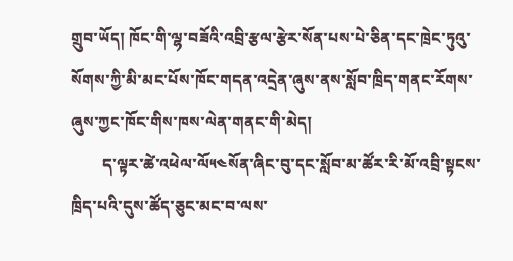གྲུབ་ཡོད། ཁོང་གི་ལྷ་བཟོའི་འབྲི་རྩལ་རྩེར་སོན་པས་པེ་ཅིན་དང་ཁྲེང་ཏུའུ་སོགས་ཀྱི་མི་མང་པོས་ཁོང་གདན་འདྲེན་ཞུས་ནས་སློབ་ཁྲིད་གནང་རོགས་ཞུས་ཀྱང་ཁོང་གིས་ཁས་ལེན་གནང་གི་མེད།
        ད་ལྟར་ཚེ་འཕེལ་ལོ༥༤སོན་ཞིང་བུ་དང་སློབ་མ་ཚོར་རི་མོ་འབྲི་སྟངས་ཁྲིད་པའི་དུས་ཚོད་ཅུང་མང་བ་ལས་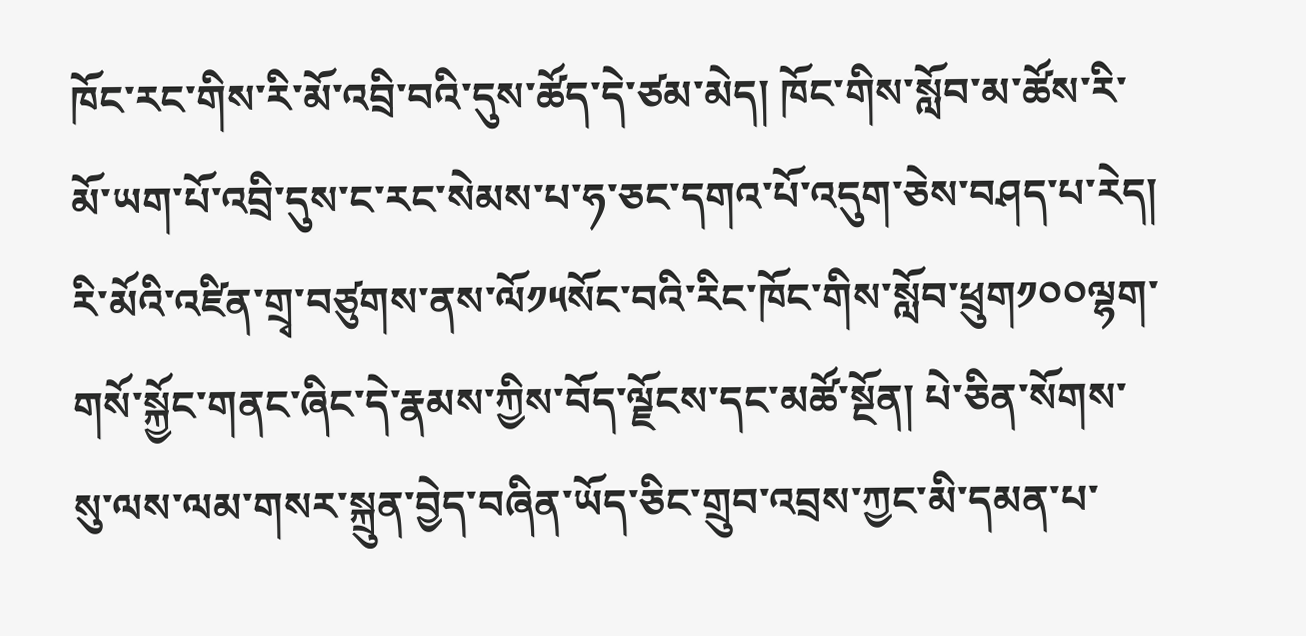ཁོང་རང་གིས་རི་མོ་འབྲི་བའི་དུས་ཚོད་དེ་ཙམ་མེད། ཁོང་གིས་སློབ་མ་ཚོས་རི་མོ་ཡག་པོ་འབྲི་དུས་ང་རང་སེམས་པ་ཧ་ཅང་དགའ་པོ་འདུག་ཅེས་བཤད་པ་རེད། རི་མོའི་འཛིན་གྲྭ་བཙུགས་ནས་ལོ༡༥སོང་བའི་རིང་ཁོང་གིས་སློབ་ཕྲུག༡༠༠ལྷག་གསོ་སྐྱོང་གནང་ཞིང་དེ་རྣམས་ཀྱིས་བོད་ལྗོངས་དང་མཚོ་སྔོན། པེ་ཅིན་སོགས་སུ་ལས་ལམ་གསར་སྐྲུན་བྱེད་བཞིན་ཡོད་ཅིང་གྲུབ་འབྲས་ཀྱང་མི་དམན་པ་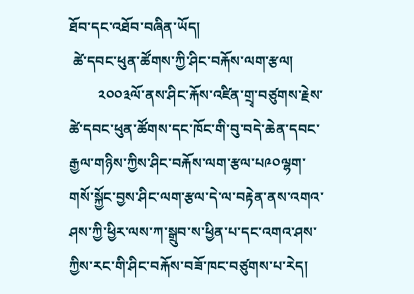ཐོབ་དང་འཐོབ་བཞིན་ཡོད།
 ཚེ་དབང་ཕུན་ཚོགས་ཀྱི་ཤིང་བརྐོས་ལག་རྩལ།
        ༢༠༠༣ལོ་ནས་ཤིང་རྐོས་འཛིན་གྲྭ་བཙུགས་རྗེས་ཚེ་དབང་ཕུན་ཚོགས་དང་ཁོང་གི་བུ་བདེ་ཆེན་དབང་རྒྱལ་གཉིས་ཀྱིས་ཤིང་བརྐོས་ལག་རྩལ་པ༩༠ལྷག་གསོ་སྐྱོང་བྱས་ཤིང་ལག་རྩལ་དེ་ལ་བརྟེན་ནས་འགའ་ཤས་ཀྱི་ཕྱིར་ལས་ཀ་སྒྲུབ་ས་ཕྱིན་པ་དང་འགའ་ཤས་ཀྱིས་རང་གི་ཤིང་བརྐོས་བཟོ་ཁང་བཙུགས་པ་རེད།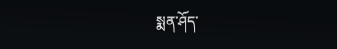སྨན་ཤོད་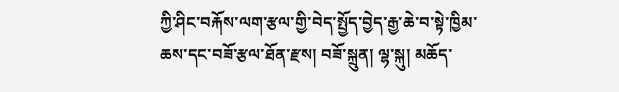ཀྱི་ཤིང་བརྐོས་ལག་རྩལ་གྱི་བེད་སྤྱོད་བྱེད་རྒྱ་ཆེ་བ་སྟེ་ཁྱིམ་ཆས་དང་བཟོ་རྩལ་ཐོན་རྫས། བཟོ་སྐྲུན། ལྷ་སྐུ། མཆོད་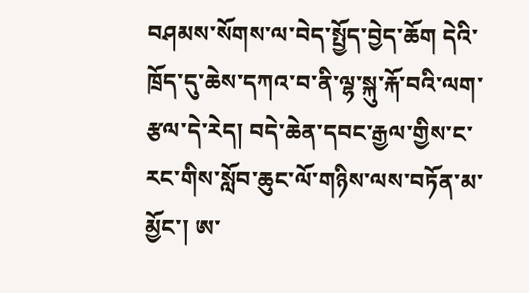བཤམས་སོགས་ལ་བེད་སྤྱོད་བྱེད་ཆོག དེའི་ཁྲོད་དུ་ཆེས་དཀའ་བ་ནི་ལྷ་སྐུ་རྐོ་བའི་ལག་རྩལ་དེ་རེད། བདེ་ཆེན་དབང་རྒྱལ་གྱིས་ང་རང་གིས་སློབ་ཆུང་ལོ་གཉིས་ལས་བཏོན་མ་མྱོང་། ཨ་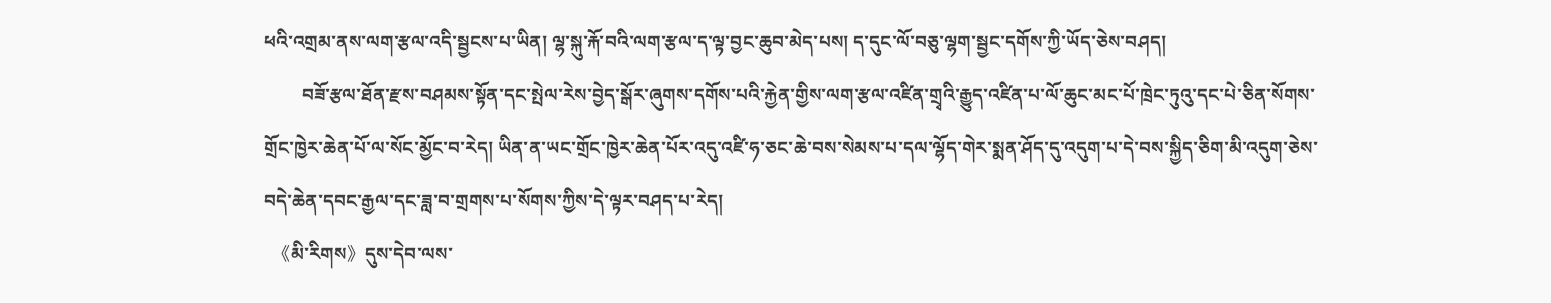ཕའི་འགྲམ་ནས་ལག་རྩལ་འདི་སྦྱངས་པ་ཡིན། ལྷ་སྐུ་རྐོ་བའི་ལག་རྩལ་ད་ལྟ་བྱང་ཆུབ་མེད་པས། ད་དུང་ལོ་བཅུ་ལྷག་སྦྱང་དགོས་ཀྱི་ཡོད་ཅེས་བཤད།
        བཟོ་རྩལ་ཐོན་རྫས་བཤམས་སྟོན་དང་སྤེལ་རེས་བྱེད་སྒོར་ཞུགས་དགོས་པའི་རྐྱེན་གྱིས་ལག་རྩལ་འཛིན་གྲྭའི་རྒྱུད་འཛིན་པ་ལོ་ཆུང་མང་པོ་ཁྲེང་ཏུའུ་དང་པེ་ཅིན་སོགས་གྲོང་ཁྱེར་ཆེན་པོ་ལ་སོང་མྱོང་བ་རེད། ཡིན་ན་ཡང་གྲོང་ཁྱེར་ཆེན་པོར་འདུ་འཛི་ཧ་ཅང་ཆེ་བས་སེམས་པ་དལ་ལྷོད་གེར་སྨན་ཤོད་དུ་འདུག་པ་དེ་བས་སྐྱིད་ཅིག་མི་འདུག་ཅེས་བདེ་ཆེན་དབང་རྒྱལ་དང་ཟླ་བ་གྲགས་པ་སོགས་ཀྱིས་དེ་ལྟར་བཤད་པ་རེད།
  《མི་རིགས》དུས་དེབ་ལས་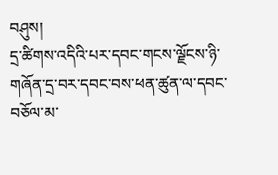བཤུས།
དྲ་ཚིགས་འདིའི་པར་དབང་གངས་ལྗོངས་ཉི་གཞོན་དྲ་བར་དབང་བས་ཕན་ཚུན་ལ་དབང་བཅོལ་མ་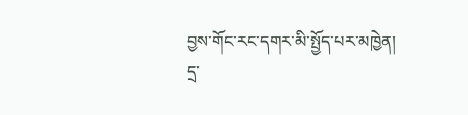བྱས་གོང་རང་དགར་མི་སྤྱོད་པར་མཁྱེན།
དྲ་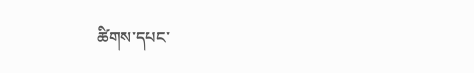ཚིགས་དཔང་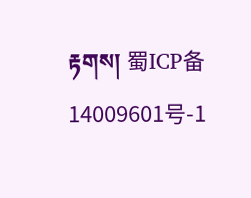རྟགས། 蜀ICP备14009601号-1